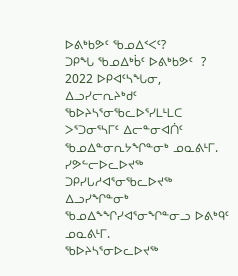ᐅᕕᒃᑲᕗᑦ ᖃᓄᐃᑉᐸᑦ?
ᑐᑭᖓ ᖃᓄᐃᒃᑳᑦ ᐅᕕᒃᑲᕗᑦ  ?
2022 ᐅᑭᐊᑦᓴᖓᓂ, ᐃᓗᓯᓕᕆᔨᒃᑯᑦ ᖃᐅᔨᓴᕐᓂᖃᓚᐅᕐᓯᒪᒻᒪᑕ ᐳᕐᑐᓂᕐᓴᒥᑦ ᐃᓕᓐᓂᐊᑏᑦ ᖃᓄᐃᓐᓂᕆᔭᖏᓐᓂᒃ ᓄᓇᕕᒻᒥ. ᓯᕗᓪᓕᐅᓚᐅᔪᖅ ᑐᑭᓯᒐᓱᐊᕐᓂᖃᓚᐅᔪᖅ ᐃᓗᓯᖏᓐᓂᒃ ᖃᓄᐃᖕᖏᓯᐊᕐᓂᖏᓐᓂᓗ ᐅᕕᒃᑫᑦ ᓄᓇᕕᒻᒥ.
ᖃᐅᔨᓴᕐᓂᐅᓚᐅᔪᖅ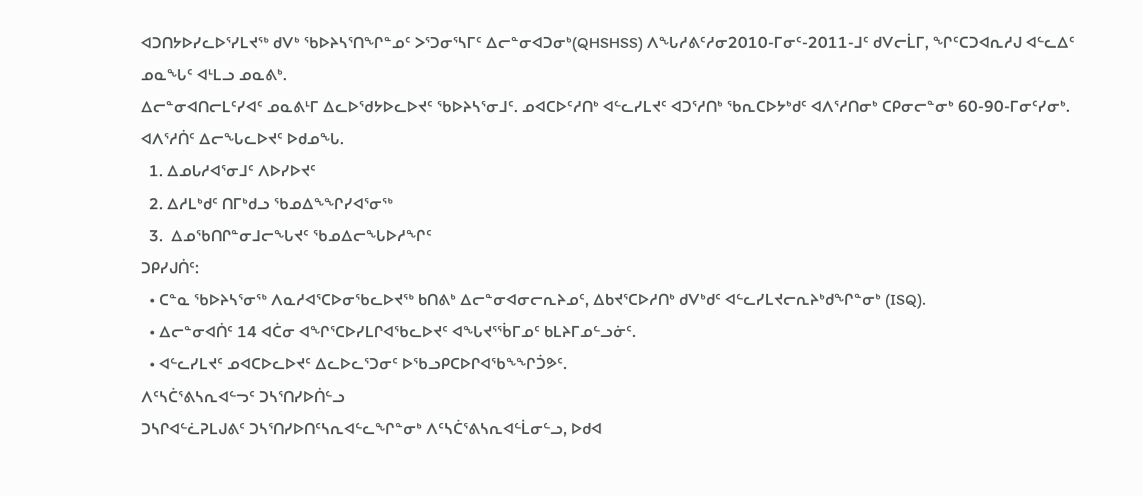ᐊᑐᑎᔭᐅᓯᓚᐅᕐᓯᒪᔪᖅ ᑯᐯᒃ ᖃᐅᔨᓴᕐᑎᖏᓐᓄᑦ ᐳᕐᑐᓂᕐᓴᒥᑦ ᐃᓕᓐᓂᐊᑐᓂᒃ(QHSHSS) ᐱᖓᓱᕕᑦᓱᓂ2010-ᒥᓂᑦ-2011-ᒧᑦ ᑯᐯᓕᒫᒥ, ᖏᑦᑕᑐᐊᕆᓱᒍ ᐊᓪᓚᐃᑦ ᓄᓇᖓᑦ ᐊᒻᒪᓗ ᓄᓇᕕᒃ.
ᐃᓕᓐᓂᐊᑎᓕᒪᑦᓯᐊᑦ ᓄᓇᕕᒻᒥ ᐃᓚᐅᖁᔭᐅᓚᐅᔪᑦ ᖃᐅᔨᓴᕐᓂᒧᑦ. ᓄᐊᑕᐅᑦᓱᑎᒃ ᐊᓪᓚᓯᒪᔪᑦ ᐊᑐᕐᓱᑎᒃ ᖃᕆᑕᐅᔭᒃᑯᑦ ᐊᐱᕐᓱᑎᓂᒃ ᑕᑭᓂᓕᓐᓂᒃ 60-90-ᒥᓂᑦᓯᓂᒃ.
ᐊᐱᕐᓱᑏᑦ ᐃᓕᖓᓚᐅᔪᑦ ᐅᑯᓄᖓ.
  1. ᐃᓄᒐᓱᐊᕐᓂᒧᑦ ᐱᐅᓯᐅᔪᑦ
  2. ᐃᓱᒪᒃᑯᑦ ᑎᒥᒃᑯᓗ ᖃᓄᐃᖕᖏᓯᐊᕐᓂᖅ
  3.  ᐃᓄᖃᑎᒋᓐᓂᒧᓕᖓᔪᑦ ᖃᓄᐃᓕᖓᐅᓱᖏᑦ
ᑐᑭᓯᒍᑏᑦ:
  • ᑕᓐᓇ ᖃᐅᔨᓴᕐᓂᖅ ᐱᓇᓱᐊᕐᑕᐅᓂᖃᓚᐅᔪᖅ ᑲᑎᕕᒃ ᐃᓕᓐᓂᐊᓂᓕᕆᔨᓄᑦ, ᐃᑲᔪᕐᑕᐅᓱᑎᒃ ᑯᐯᒃᑯᑦ ᐊᓪᓚᓯᒪᔪᓕᕆᔨᒃᑯᖏᓐᓂᒃ (ISQ).
  • ᐃᓕᓐᓂᐊᑏᑦ 14 ᐊᑖᓂ ᐊᖏᕐᑕᐅᓯᒪᒋᐊᖃᓚᐅᔪᑦ ᐊᖓᔪᕐᖄᒥᓄᑦ ᑲᒪᔨᒥᓄᓪᓗᓃᑦ.
  • ᐊᓪᓚᓯᒪᔪᑦ ᓄᐊᑕᐅᓚᐅᔪᑦ ᐃᓚᐅᓚᕐᑐᓂᑦ ᐅᖃᓗᑭᑕᐅᒋᐊᖃᖕᖏᑑᕗᑦ.
ᐱᑦᓴᑖᕐᕕᓴᕆᐊᓪᓓᑦ ᑐᓴᕐᑎᓯᐅᑏᓪᓗ
ᑐᓴᒋᐊᓪᓛᕈᒪᒍᕕᑦ ᑐᓴᕐᑎᓯᐅᑎᑦᓴᕆᐊᓪᓚᖏᓐᓂᒃ ᐱᑦᓴᑖᕐᕕᓴᕆᐊᓪᒫᓂᓪᓗ, ᐅᑯᐊ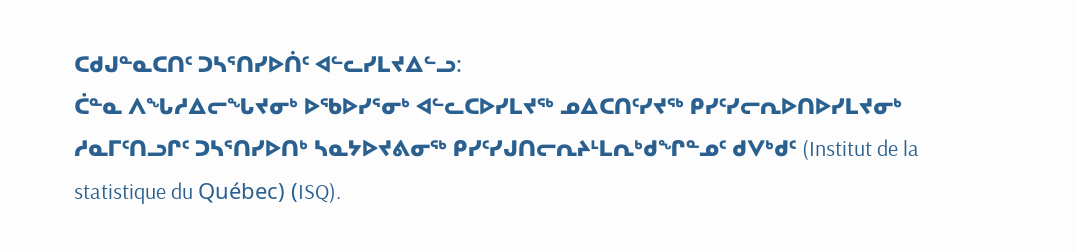ᑕᑯᒍᓐᓇᑕᑎᑦ ᑐᓴᕐᑎᓯᐅᑏᑦ ᐊᓪᓚᓯᒪᔪᐃᓪᓗ:
ᑖᓐᓇ ᐱᖓᓱᐃᓕᖓᔪᓂᒃ ᐅᖃᐅᓯᕐᓂᒃ ᐊᓪᓚᑕᐅᓯᒪᔪᖅ ᓄᐃᑕᑎᑦᓯᔪᖅ ᑭᓯᑦᓯᓕᕆᐅᑎᐅᓯᒪᔪᓂᒃ ᓱᓇᒥᑦᑎᓗᒋᑦ ᑐᓴᕐᑎᓯᐅᑎᒃ ᓴᓇᔭᐅᔪᕕᓂᖅ ᑭᓯᑦᓯᒍᑎᓕᕆᔨᒻᒪᕆᒃᑯᖏᓐᓄᑦ ᑯᐯᒃᑯᑦ (Institut de la statistique du Québec) (ISQ).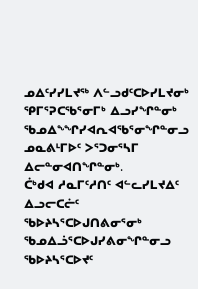ᓄᐃᑦᓯᓯᒪᔪᖅ ᐱᓪᓗᑯᑦᑕᐅᓯᒪᔪᓂᒃ ᕿᒥᕐᕈᑕᖃᕐᓂᒥᒃ ᐃᓗᓯᖏᓐᓂᒃ ᖃᓄᐃᖕᖏᓯᐊᕆᐊᖃᕐᓂᖏᓐᓂᓗ ᓄᓇᕕᒻᒥᐅᑦ ᐳᕐᑐᓂᕐᓴᒥ ᐃᓕᓐᓂᐊᑎᖏᓐᓂᒃ.
ᑖᒃᑯᐊ ᓱᓇᒥᑦᓱᑎᑦ ᐊᓪᓚᓯᒪᔪᐃᑦ ᐃᓗᓕᑕᓖᑦ ᖃᐅᔨᓴᕐᑕᐅᒍᑎᕕᓂᕐᓂᒃ ᖃᓄᐃᓘᕐᑕᐅᒍᓯᕕᓂᖏᓐᓂᓗ ᖃᐅᔨᓴᕐᑕᐅᔪᑦ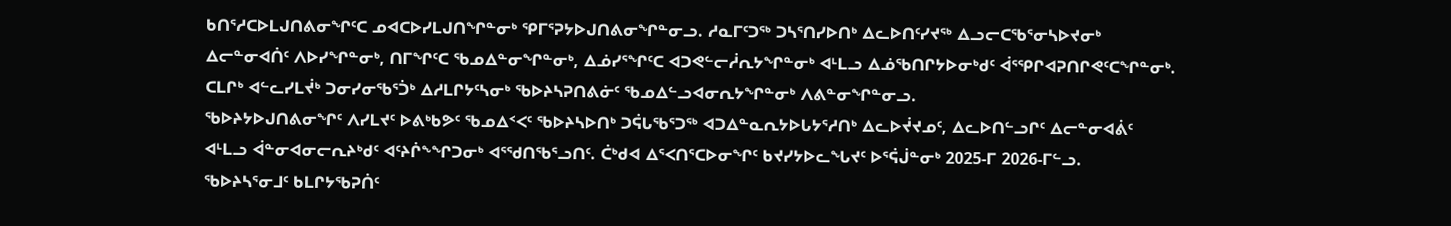ᑲᑎᕐᓱᑕᐅᒪᒍᑎᕕᓂᖏᑦᑕ ᓄᐊᑕᐅᓯᒪᒍᑎᖏᓐᓂᒃ ᕿᒥᕐᕈᔭᐅᒍᑎᕕᓂᖏᓐᓂᓗ. ᓱᓇᒥᑦᑐᖅ ᑐᓴᕐᑎᓯᐅᑎᒃ ᐃᓚᐅᑎᑦᓯᔪᖅ ᐃᓗᓕᑕᖃᕐᓂᓴᐅᔪᓂᒃ ᐃᓕᓐᓂᐊᑏᑦ ᐱᐅᓯᖏᓐᓂᒃ, ᑎᒥᖏᑦᑕ ᖃᓄᐃᓐᓂᖏᓐᓂᒃ, ᐃᓅᓯᕐᖏᑦᑕ ᐊᑐᕙᓪᓕᓲᕆᔭᖏᓐᓂᒃ ᐊᒻᒪᓗ ᐃᓅᖃᑎᒋᔭᐅᓂᒃᑯᑦ ᐋᕐᕿᒋᐊᕈᑎᒋᕙᑦᑕᖏᓐᓂᒃ. ᑕᒪᒋᒃ ᐊᓪᓚᓯᒪᔫᒃ ᑐᓂᓯᓂᖃᕐᑑᒃ ᐃᓱᒪᒋᔭᑦᓴᓂᒃ ᖃᐅᔨᓴᕈᑎᕕᓃᑦ ᖃᓄᐃᓪᓗᐊᓂᕆᔭᖏᓐᓂᒃ ᐱᕕᓐᓂᖏᓐᓂᓗ.
ᖃᐅᔨᔭᐅᒍᑎᕕᓂᖏᑦ ᐱᓯᒪᔪᑦ ᐅᕕᒃᑲᕗᑦ ᖃᓄᐃᑉᐸᑦ ᖃᐅᔨᓴᐅᑎᒃ ᑐᕌᒐᖃᕐᑐᖅ ᐊᑐᐃᓐᓇᕆᔭᐅᒐᔭᕐᓱᑎᒃ ᐃᓚᐅᔫᔪᓄᑦ, ᐃᓚᐅᑎᓪᓗᒋᑦ ᐃᓕᓐᓂᐊᕖᑦ ᐊᒻᒪᓗ ᐋᓐᓂᐊᓂᓕᕆᔨᒃᑯᑦ ᐊᑦᔨᒌᖕᖏᑐᓂᒃ ᐊᕐᖁᑎᖃᕐᓗᑎᑦ. ᑖᒃᑯᐊ ᐃᕐᐸᑎᕐᑕᐅᓂᖏᑦ ᑲᔪᓯᔭᐅᓚᖓᔪᑦ ᐅᕐᕌᒎᓐᓂᒃ 2025-ᒥ 2026-ᒥᓪᓗ.
ᖃᐅᔨᓴᕐᓂᒧᑦ ᑲᒪᒋᔭᖃᕈᑏᑦ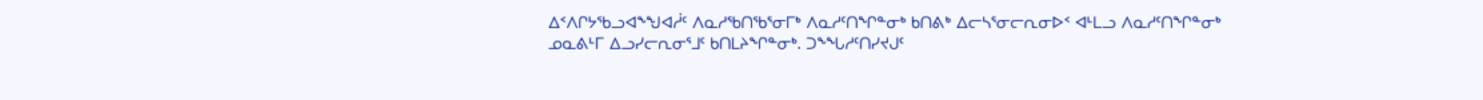ᐃᑉᐱᒋᔭᖃᓗᐊᖕᖑᐊᓲᑦ ᐱᓇᓱᖃᑎᖃᕐᓂᒥᒃ ᐱᓇᓱᑦᑎᖏᓐᓂᒃ ᑲᑎᕕᒃ ᐃᓕᓴᕐᓂᓕᕆᓂᐅᑉ ᐊᒻᒪᓗ ᐱᓇᓱᑦᑎᖏᓐᓂᒃ ᓄᓇᕕᒻᒥ ᐃᓗᓯᓕᕆᓂᕐᒧᑦ ᑲᑎᒪᔨᖏᓐᓂᒃ. ᑐᖕᖓᓱᑦᑎᓯᔪᒍᑦ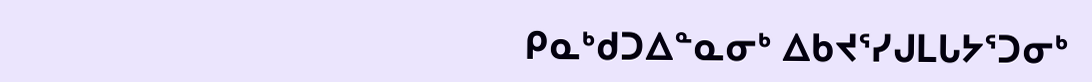ᑭᓇᒃᑯᑐᐃᓐᓇᓂᒃ ᐃᑲᔪᕐᓯᒍᒪᒐᔭᕐᑐᓂᒃ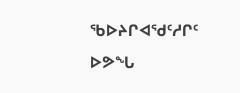ᖃᐅᔨᒋᐊᖁᑦᓱᒋᑦ ᐅᕗᖓ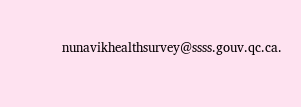nunavikhealthsurvey@ssss.gouv.qc.ca.